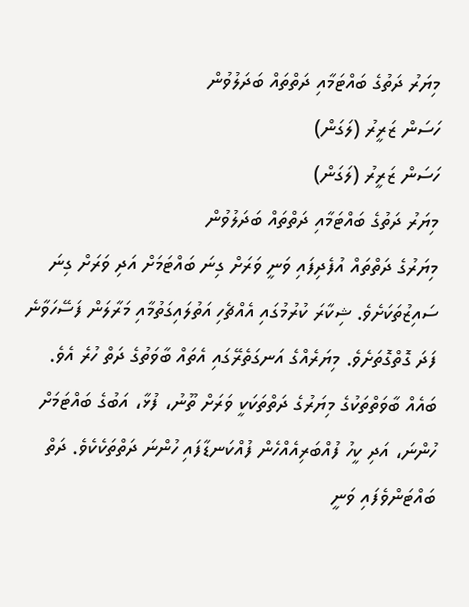މިޔަރު ދަތުގެ ބައްޓަމާއި ދަތްތައް ބަދަލުވުން
ހަސަން ޒަރީރު (ލަގަން)
ހަސަން ޒަރީރު (ލަގަން)
މިޔަރު ދަތުގެ ބައްޓަމާއި ދަތްތައް ބަދަލުވުން
މިޔަރުގެ ދަތްތައް އުފެދިފައި ވަނީ ވަރަށް ގިނަ ބައްޓަމަށް އަދި ވަރަށް ގިނަ ސައިޒުތަކަށެވެ. ޝިކާރަ ކުރުމުގައި އެއްޗެހި އަތުލައިގަތުމާއި މަރާލަން ފަސޭހަވާނެ ފަދަ ގޮތްގޮތަށެވެ. މިޔަރެއްގެ އަނގަތެރޭގައި އެތައް ބާވަތުގެ ދަތް ހުރެ އެވެ.
ބައެއް ބާވަތްތަކުގެ މިޔަރުގެ ދަތްތަކަކީ ވަރަށް ތޫނު، ފުޅާ، އަބުގެ ބައްޓަމަށް ހުންނަ، އަދި ކީހު ފުއްބަރިއެއްހެން ފުއްކަނޑާފައި ހުންނަ ދަތްތަކެކެވެ. ދަތް ބައްޓަންވެފައި ވަނީ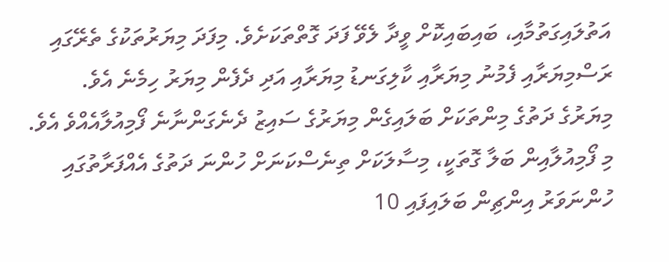އަތުލައިގަތުމާއި، ބައިބައިކޮށް ވީދާ ލެވޭ ފަދަ ގޮތްތަކަށެވެ. މިފަދަ މިޔަރުތަކުގެ ތެރޭގައި ރަސްމިޔަރާއި ފެމުނު މިޔަރާއި ކާލިގަނޑު މިޔަރާއި އަދި ދެފެން މިޔަރު ހިމެނެ އެވެ.
މިޔަރުގެ ދަތުގެ މިންތަކަށް ބަލައިގެން މިޔަރުގެ ސައިޒު ދެނެގަންނާނެ ފޯމިއުލާއެއްވެ އެވެ. މި ފޯމިއުލާއިން ބަލާ ގޮތަކީ، މިސާލަކަށް ތިނެސްކަނަށް ހުންނަ ދަތުގެ އެއްފަރާތުގައި ހުންނަވަރު އިންޗިން ބަލައިފައި 10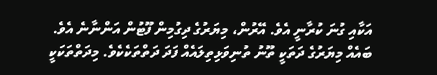އަކާއި ގުނަ ކުރާނީ އެވެ. އޭރުން، މިޔަރުގެ ދިގުމިން ފޫޓުން އަންނާނެ އެވެ.
ބައެއް މިޔަރުގެ ދަތަކީ ތޫނު ތުނިވަޅިތިލައެއް ފަދަ ދަތްތަކެކެވެ. މިދަތްތަކަކީ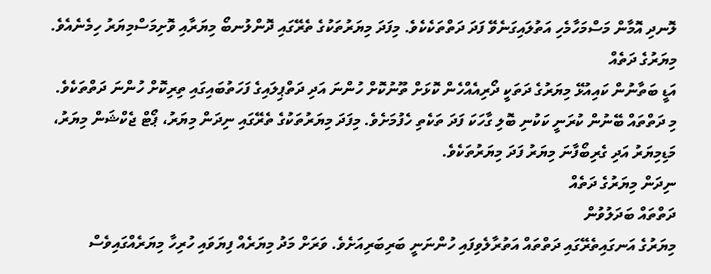ލޮނދި އޮމާން މަސްމަހާމެހި އަތުލައިގަނެވޭ ފަދަ ދަތްތަކެކެވެ. މިފަދަ މިޔަރުތަކުގެ ތެރޭގައި ދޮންލުނބޯ މިޔަރާއި ވޮށިމަސްމިޔަރު ހިމެނެއެވެ.
މިޔަރުގެ ދަތެއް
އަޑީ ބަތާނުން ކައިއުޅޭ މިޔަރުގެ ދަތަކީ ދޯރިއެއްހެން ކޮޅަށް ތޫނުކޮށް ހުންނަ އަދި ދަތްޕިލައިގެ ފަހަތުބައިގައި ތިރިކޮށް ހުންނަ ދަތްތަކެވެ. މި ދަތްތައް ބޭނުން ކުރަނީ ކަކުނި ބޮލި ގާހަކަ ފަދަ ތަކެތި ހެފުމަށެވެ. މިފަދަ މިޔަރުތަކުގެ ތެރޭގައި ނިދަން މިޔަރު، ޕޯޓް ޖެކްޝަން މިޔަރު، މަޑިމިޔަރު އަދި ގެރިބޯފާނަ މިޔަރު ފަދަ މިޔަރުތަކެވެ.
ނިދަން މިޔަރުގެ ދަތެއް
ދަތްތައް ބަދަލުވުން
މިޔަރުގެ އަނގައިތެރޭގައި ދަތްތައް އަތުރާލެވިފައި ހުންނަނީ ބަރިބަރިއަށެވެ. ވަރަށް މަދު މިޔަރެއް ފިޔަވައި ހުރިހާ މިޔަރެއްގައިވެސް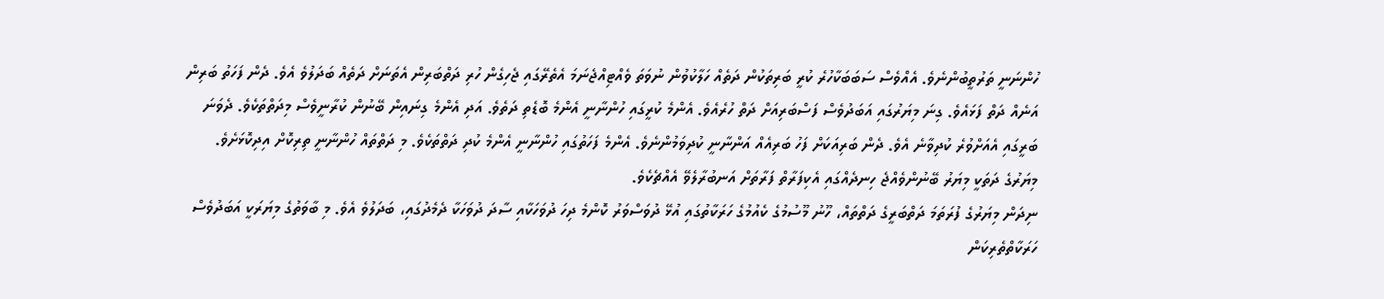ހުންނަނީ ތަރުތީބުންނެވެ. އެއްވެސް ސަބަބަކާހުރެ ކުރީ ބަރިތަކުން ދަތެއް ހަލާކުވުން ނުވަތަ ވެއްޓިއްޖެނަމަ އެތެރޭގައި ޖެހިގެން ހުރި ދަތްބަރިން އެތަނަށް ދަތެއް ބަދަލުވެ އެވެ. ދެން ފަހަތު ބަރިން އަނެއް ދަތް ފަޅައެވެ. ގިނަ މިޔަރުގައި އަބަދުވެސް ފަސްބަރިއަށް ދަތް ހުރެއެވެ. އެންމެ ކުރީގައި ހުންނާނީ އެންމެ ބޮޑެތި ދަތެވެ. އަދި އެންމެ ގިނައިން ބޭނުން ކުރާނީވެސް މިދަތްތަކެވެ. ދެވަނަ ބަރީގައި އެއަށްވުރެ ކުދިވާނެ އެވެ. ދެން ބަރިއަކަށް ފަހު ބަރިއެއް އަންނާނީ ކުދިވަމުންނެވެ. އެންމެ ފަހަތުގައި ހުންނާނީ އެންމެ ކުދި ދަތްތަކެވެ. މި ދަތްތައް ހުންނާނީ ތިރިކޮށް އިދިކޮޅަށެވެ. މިޔަރުގެ ދަތަކީ މިޔަރު ބޭނުންވެއްޖެ ހިނދެއްގައި އެކިފަރާތް ފަރާތަށް އަނބުރާލެވޭ އެއްޗެކެވެ.
ނިދަން މިޔަރުގެ ފުރަތަމަ ދަތްބަރީގެ ދަތްތައް، ހޫނު މޫސުމުގެ ކެއުމުގެ ހަރަކާތުގައި އުޅޭ ދުވަސްވަރު ކޮންމެ ދިހަ ދުވަހަކާއި ސާދަ ދުވަހަކާ ދެމެދުގައި، ބަދަލުވެ އެވެ. މި ބާވަތުގެ މިޔަރަކީ އަބަދުވެސް ހަރަކާތްތެރިކަން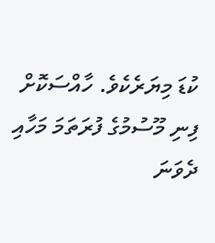ކުޑަ މިޔަރެކެވެ. ހާއްސަކޮށް ފިނި މޫސުމުގެ ފުރަތަމަ މަހާއި ދެވަނަ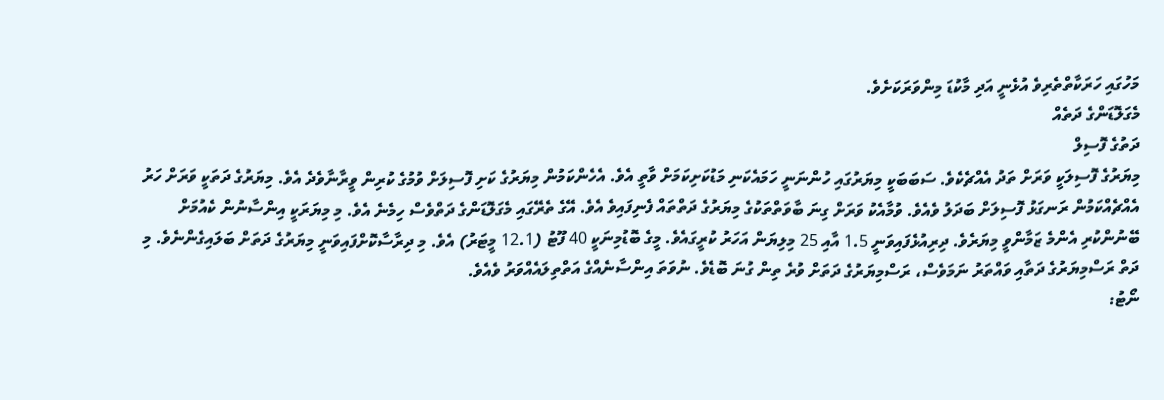މަހުގައި ހަރަކާތްތެރިވެ އުޅެނީ އަދި މާކުޑަ މިންވަރަކަށެވެ.
މެގަލޮޑަންގެ ދަތެއް
ދަތުގެ ފޮސިލް
މިޔަރުގެ ފޮސިލަކީ ވަރަށް ތަދު އެއްޗެކެވެ. ސަބަބަކީ މިޔަރުގައި ހުންނަނީ ހަމައެކަނި މަޑުކަށިކަމަށް ވާތީ އެވެ. އެހެންކަމުން މިޔަރުގެ ކަށި ފޮސިލަށް ވުމުގެ ކުރިން ވީރާނާވެދެ އެވެ. މިޔަރުގެ ދަތަކީ ވަރަށް ހަރު އެއްޗެއްކަމުން ރަނގަޅު ފޮސިލަށް ބަދަލު ވެއެވެ. ވުމާއެކު ވަރަށް ގިނަ ބާވަތްތަކުގެ މިޔަރުގެ ދަތްތައް ފެނިފައިވެ އެވެ. އޭގެ ތެރޭގައި މެގަލޮޑަންގެ ދަތްވެސް ހިމެނެ އެވެ. މި މިޔަރަކީ އިންސާނުން ކެއުމަށް ބޭނުންކުރި އެންމެ ޒަމާންވީ މިޔަރެވެ. ދިރިއުޅެފައިވަނީ 1.5 އާއި 25 މިލިޔަން އަހަރު ކުރީގައެވެ. މީގެ ބޮޑުމިނަކީ 40 ފޫޓު (12.1 މީޓަރު) އެވެ. މި ދިރާސާކޮށްފައިވަނީ މިޔަރުގެ ދަތަށް ބަލައިގެންނެވެ. މި ދަތް ރަސްމިޔަރުގެ ދަތާއި ވައްތަރު ނަމަވެސް، ރަސްމިޔަރުގެ ދަތަށް ވުރެ ތިން ގުނަ ބޮޑެވެ. ނުވަތަ އިންސާނެއްގެ އަތްތިލައެއްވަރު ވެއެވެ.
ނޯޓު: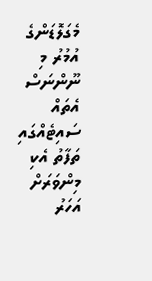މެގަލޮޑަންގެ އުމުރު މި ނޫންނަސް އެތައް ސައިޓެއްގައި ތަފާތު އެކި މިންވަރަށް އަހަރު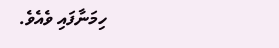ހިމަނާފައި ވެއެވެ.